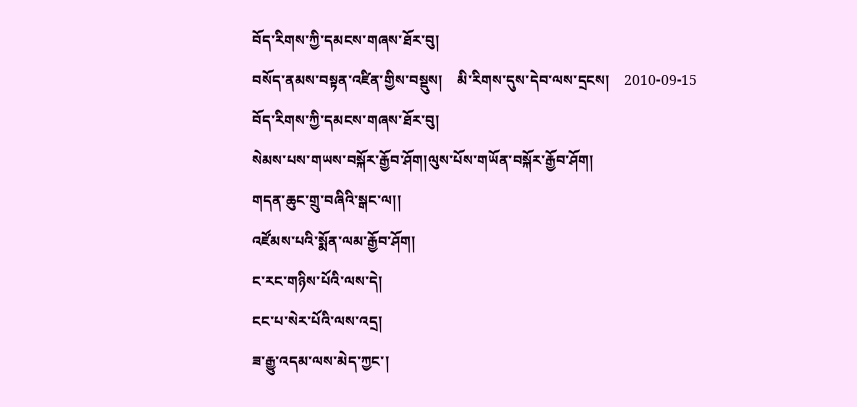བོད་རིགས་ཀྱི་དམངས་གཞས་ཐོར་བུ།
བསོད་ནམས་བསྟན་འཛིན་གྱིས་བསྡུས།    མི་རིགས་དུས་དེབ་ལས་དྲངས།    2010-09-15
བོད་རིགས་ཀྱི་དམངས་གཞས་ཐོར་བུ།
སེམས་པས་གཡས་བསྐོར་རྒྱོབ་ཤོག།ལུས་པོས་གཡོན་བསྐོར་རྒྱོབ་ཤོག།
གདན་ཆུང་གྲུ་བཞིའི་སྒང་ལ།།
འཛོམས་པའི་སྨོན་ལམ་རྒྱོབ་ཤོག།
ང་རང་གཉིས་པོའི་ལས་དེ།
ངང་པ་སེར་པོའི་ལས་འདྲ།
ཟ་རྒྱུ་འདམ་ལས་མེད་ཀྱང་།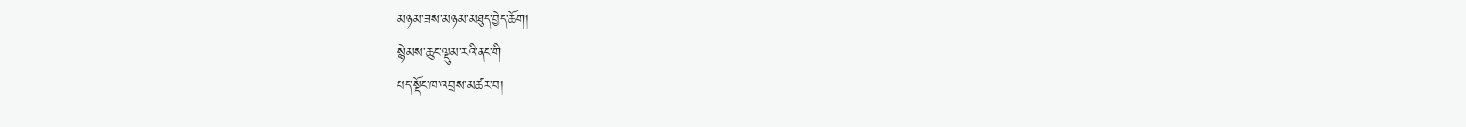མཉམ་ཟས་མཉམ་མཐུད་བྱེད་ཆོག།
སྙེམས་ཆུང་ལྡུམ་རའི་ནང་གི
པད་སྡོང་ཁ་འབྲས་མཚར་བ།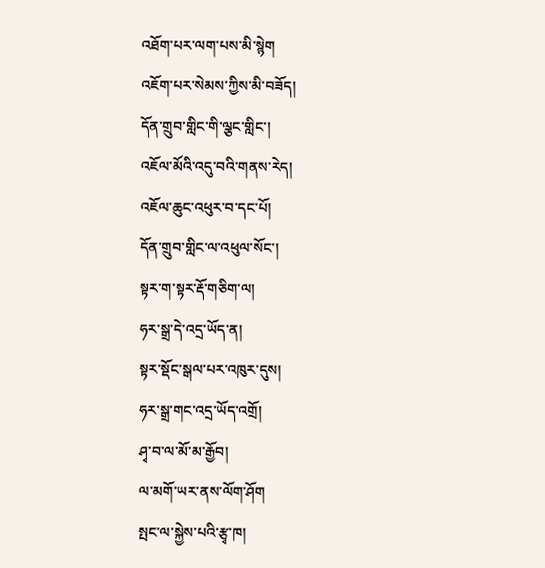འཐོག་པར་ལག་པས་མི་སྙེག
འཇོག་པར་སེམས་ཀྱིས་མི་བཟོད།
དོན་གྲུབ་གླིང་གི་ལྕང་གླིང་།
འཇོལ་མོའི་འདུ་བའི་གནས་རེད།
འཇོལ་ཆུང་འཕུར་བ་དང་པོ།
དོན་གྲུབ་གླིང་ལ་འཕུལ་སོང་།
སྟར་ག་སྟར་རྡོ་གཅིག་ལ།
ཧར་སྒྲ་དེ་འདྲ་ཡོད་ན།
སྟར་སྡོང་སྒལ་པར་འཁུར་དུས།
ཧར་སྒྲ་གང་འདྲ་ཡོད་འགྲོ།
ཤྭ་བ་ལ་མོ་མ་རྒྱོབ།
ལ་མགོ་ཡར་ནས་ལོག་ཤོག
སྤང་ལ་སྐྱེས་པའི་རྩྭ་ཁ།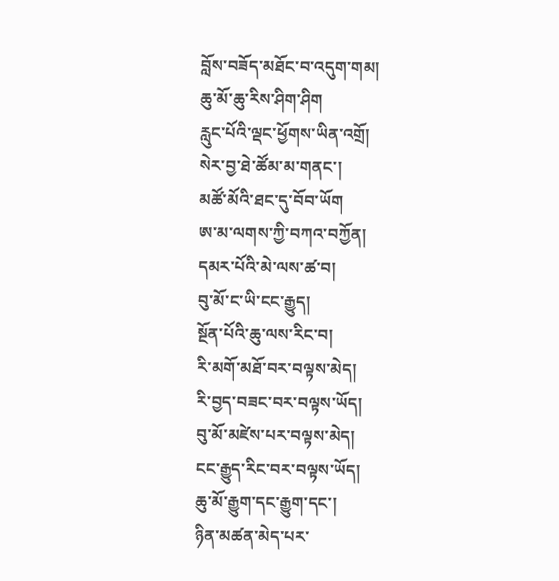བློས་བཟོད་མཐོང་བ་འདུག་གམ།
ཆུ་མོ་ཆུ་རིས་ཤིག་ཤིག
རླུང་པོའི་ལྡང་ཕྱོགས་ཡིན་འགྲོ།
སེར་བྱ་ཐེ་ཚོམ་མ་གནང་།
མཚོ་མོའི་ཐང་དུ་བོབ་ཡོག
ཨ་མ་ལགས་ཀྱི་བཀའ་བཀྱོན།
དམར་པོའི་མེ་ལས་ཚ་བ།
བུ་མོ་ང་ཡི་ངང་རྒྱུད།
སྔོན་པོའི་ཆུ་ལས་རིང་བ།
རི་མགོ་མཐོ་བར་བལྟས་མེད།
རི་བྱད་བཟང་བར་བལྟས་ཡོད།
བུ་མོ་མཛེས་པར་བལྟས་མེད།
ངང་རྒྱུད་རིང་བར་བལྟས་ཡོད།
ཆུ་མོ་རྒྱུག་དང་རྒྱུག་དང་།
ཉིན་མཚན་མེད་པར་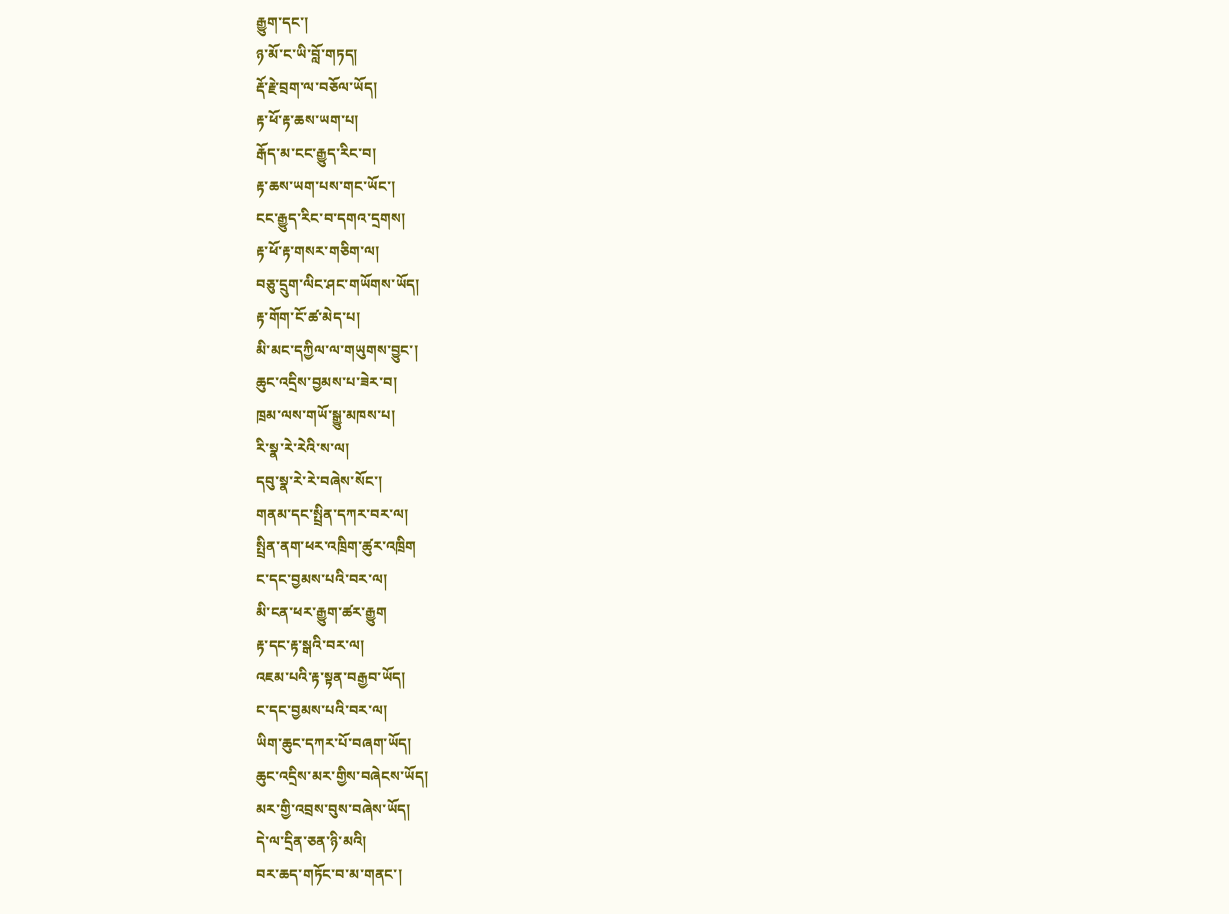རྒྱུག་དང་།
ཉ་མོ་ང་ཡི་བློ་གཏད།
རྡོ་རྗེ་བྲག་ལ་བཅོལ་ཡོད།
རྟ་ཕོ་རྟ་ཆས་ཡག་པ།
རྒོད་མ་ངང་རྒྱུད་རིང་བ།
རྟ་ཆས་ཡག་པས་གང་ཡོང་།
ངང་རྒྱུད་རིང་བ་དགའ་དྲགས།
རྟ་ཕོ་རྟ་གསར་གཅིག་ལ།
བཅུ་དྲུག་ལིང་ཤང་གཡོགས་ཡོད།
རྟ་གོག་ངོ་ཚ་མེད་པ།
མི་མང་དཀྱིལ་ལ་གཡུགས་བྱུང་།
ཆུང་འདྲིས་བྱམས་པ་ཟེར་བ།
ཁྲམ་ལས་གཡོ་སྒྱུ་མཁས་པ།
རི་སྣ་རེ་རེའི་ས་ལ།
དབུ་སྣ་རེ་རེ་བཞེས་སོང་།
གནམ་དང་སྤྲིན་དཀར་བར་ལ།
སྤྲིན་ནག་ཕར་འཁྲིག་ཚུར་འཁྲིག
ང་དང་བྱམས་པའི་བར་ལ།
མི་ངན་ཕར་རྒྱུག་ཚར་རྒྱུག
རྟ་དང་རྟ་སྒའི་བར་ལ།
འཇམ་པའི་རྟ་སྟན་བརྒྱབ་ཡོད།
ང་དང་བྱམས་པའི་བར་ལ།
ཡིག་ཆུང་དཀར་པོ་བཞག་ཡོད།
ཆུང་འདྲིས་མར་གྱིས་བཞེངས་ཡོད།
མར་གྱི་འབྲས་བུས་བཞེས་ཡོད།
དེ་ལ་དྲིན་ཅན་ཉི་མའི།
བར་ཆད་གཏོང་བ་མ་གནང་།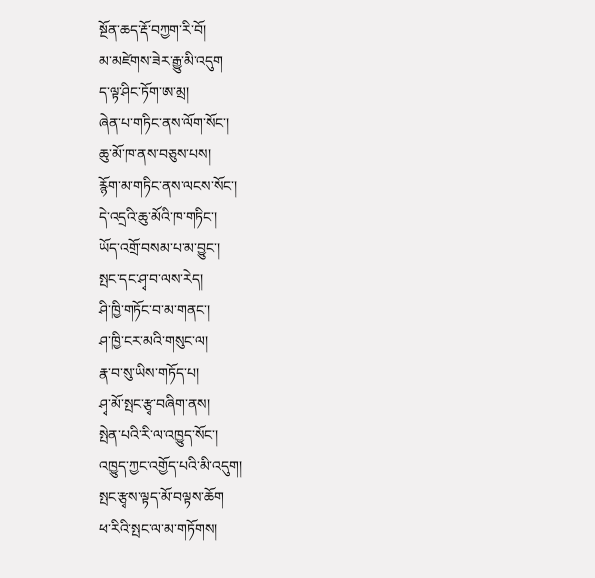སྔོན་ཆད་རྡོ་བཀྱག་རི་བོ།
མ་མཛེགས་ཟེར་རྒྱུ་མི་འདུག
ད་ལྟ་ཤིང་ཏོག་ཨ་མྲ།
ཞེན་པ་གཏིང་ནས་ལོག་སོང་།
ཆུ་མོ་ཁ་ནས་བཅུས་པས།
རྙོག་མ་གཏིང་ནས་ལངས་སོང་།
དེ་འདྲའི་ཆུ་མོའི་ཁ་གཏིང་།
ཡོད་འགྲོ་བསམ་པ་མ་བྱུང་།
སྤང་དང་ཤྭ་བ་ལས་རེད།
ཤི་ཁྱི་གཏོང་བ་མ་གནང་།
ཤ་ཁྱི་ངར་མའི་གསུང་ལ།
རྣ་བ་སུ་ཡིས་གཏོད་པ།
ཤྭ་མོ་སྤང་རྩྭ་བཞིག་ནས།
སྤེན་པའི་རི་ལ་འཁྱུད་སོང་།
འཁྱུད་ཀྱང་འགྱོད་པའི་མི་འདུག།
སྤང་རྩྭས་ལྟད་མོ་བལྟས་ཆོག
ཕ་རིའི་སྤང་ལ་མ་གཏོགས།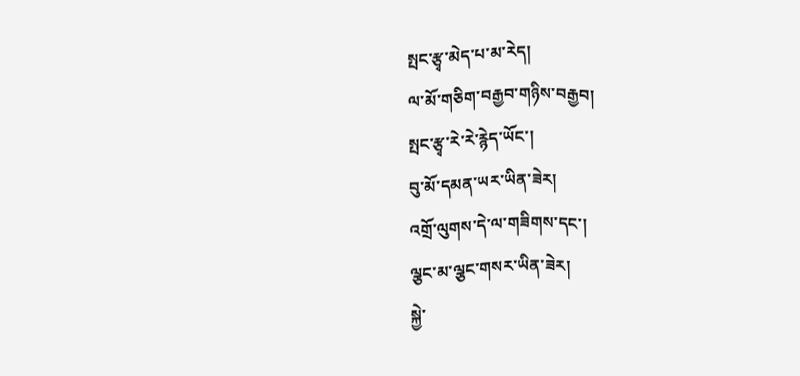སྤང་རྩྭ་མེད་པ་མ་རེད།
ལ་མོ་གཅིག་བརྒྱབ་གཉིས་བརྒྱབ།
སྤང་རྩྭ་རེ་རེ་རྙེད་ཡོང་།
བུ་མོ་དམན་ཡར་ཡིན་ཟེར།
འགྲོ་ལུགས་དེ་ལ་གཟིགས་དང་།
ལྕང་མ་ལྕང་གསར་ཡིན་ཟེར།
སྐྱེ་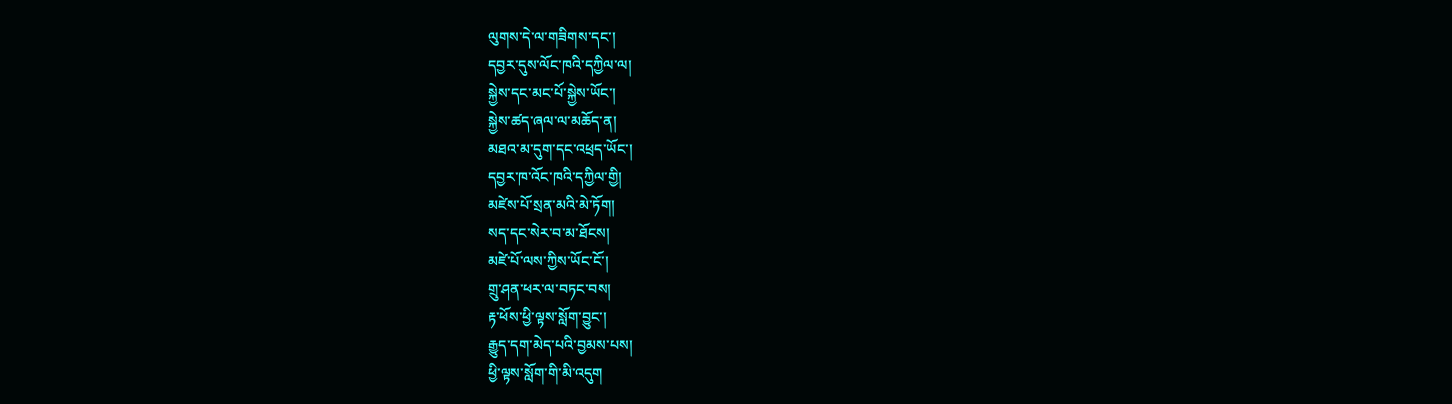ལུགས་དེ་ལ་གཟིགས་དང་།
དབྱར་དུས་ལོང་ཁའི་དཀྱིལ་ལ།
སྐྱེས་དང་མང་པོ་སྐྱེས་ཡོང་།
སྐྱེས་ཚད་ཞལ་ལ་མཆོད་ན།
མཐའ་མ་དུག་དང་འཕྲད་ཡོང་།
དབྱར་ཁ་འོང་ཁའི་དཀྱིལ་གྱི།
མཛེས་པོ་སྲན་མའི་མེ་ཏོག།
སད་དང་སེར་བ་མ་ཐོངས།
མཛེ་པོ་ལས་ཀྱིས་ཡོང་ངོ་།
གྲུ་ཤན་ཕར་ལ་བཏང་བས།
རྟ་ཕོས་ཕྱི་ལྟས་སློག་བྱུང་།
རྒྱུད་དག་མེད་པའི་བྱམས་པས།
ཕྱི་ལྟས་སློག་གི་མི་འདུག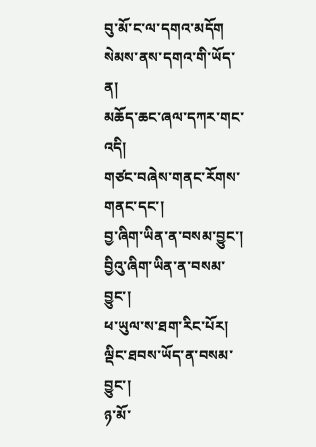བུ་མོ་ང་ལ་དགའ་མདོག
སེམས་ནས་དགའ་གི་ཡོད་ན།
མཆོད་ཆང་ཞལ་དཀར་གང་འདི།
གཙང་བཞེས་གནང་རོགས་གནང་དང་།
བྱ་ཞིག་ཡིན་ན་བསམ་བྱུང་།
བྱིའུ་ཞིག་ཡིན་ན་བསམ་བྱུང་།
ཕ་ཡུལ་ས་ཐག་རིང་པོར།
ལྡིང་ཐབས་ཡོད་ན་བསམ་བྱུང་།
ཉ་མོ་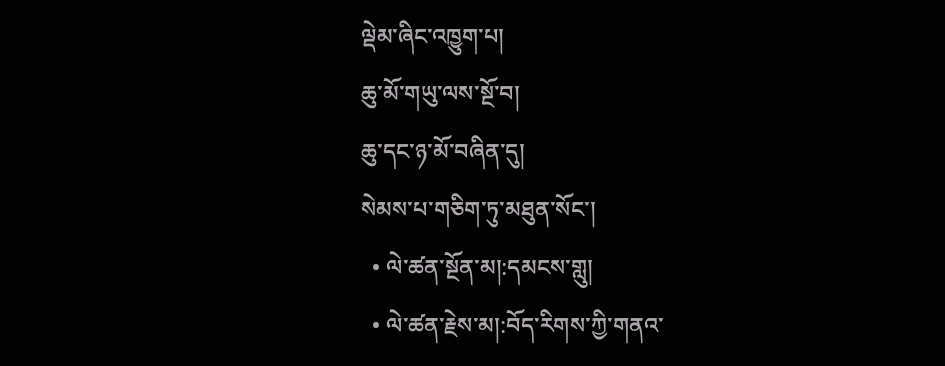ལྡེམ་ཞིང་འཁྱུག་པ།
ཆུ་མོ་གཡུ་ལས་སྔོ་བ།
ཆུ་དང་ཉ་མོ་བཞིན་དུ།
སེམས་པ་གཅིག་ཏུ་མཐུན་སོང་།
  • ལེ་ཚན་སྔོན་མ།:དམངས་གླུ།
  • ལེ་ཚན་རྗེས་མ།:བོད་རིགས་ཀྱི་གནའ་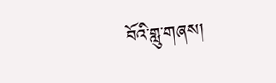བོའི་གླུ་གཞས།